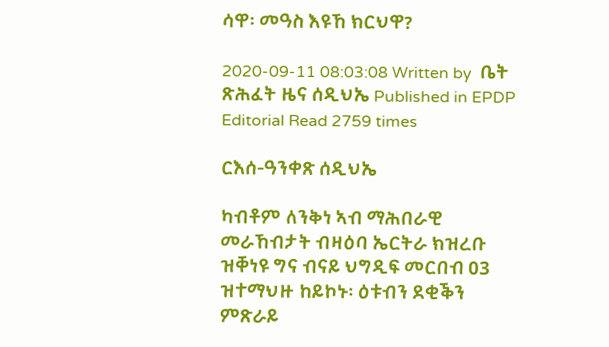ሳዋ፡ መዓስ እዩኸ ክርህዋ?

2020-09-11 08:03:08 Written by  ቤት ጽሕፈት ዜና ሰዲህኤ Published in EPDP Editorial Read 2759 times

ርእሰ-ዓንቀጽ ሰዲህኤ

ካብቶም ለንቅነ ኣብ ማሕበራዊ መራኸብታት ብዛዕባ ኤርትራ ክዝረቡ ዝቐነዩ ግና ብናይ ህግዲፍ መርበብ 03 ዝተማህዙ ከይኮኑ፡ ዕቱብን ደቂቕን ምጽራይ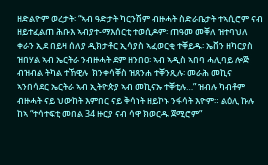ዘድልዮም ወረታት፡ “ኣብ ዓድታት ካርንሽም ብዙሓት ስድራቤታት ተኣሲሮም ናብ ዘይተፈልጠ ሕቡእ ኣብያተ-ማእሰርቲ ተወሲዶም፡ ጠዓመ መቐለ ዝተባህለ ቀራን ኢደ በይዛ ሰለያ ዲክታቶር ኢሳያስ ኣፈወርቂ ተቐይዱ፡ ኤቨን ዘካርያስ ዝበሃል ኣብ ኤርትራ ንብዙሓት ደም ዘንበዐ፡ ኣብ ኣዲስ ኣበባ ሓሊባይ ሎጅ ብዝብል ትካል ተኸዊሉ  ክንቀሳቐስ ዝጸንሐ ተቐንጺሉ፡ መራሕ መኪና ኣንበሳደር ኤርትራ ኣብ ኢትዮጵያ ኣብ መኪናኡ ተቐቲሉ…” ዝብሉ ካብቶም ብዙሓት ናይ ህውከት እምበር ናይ ቅሳነት ዘይኮኑ ንፋሳት እዮም። ልዕሊ ኩሉ ከኣ “ተሳተፍቲ መበል 34 ዙርያ ናብ ሳዋ ክወርዱ ጀሚሮም”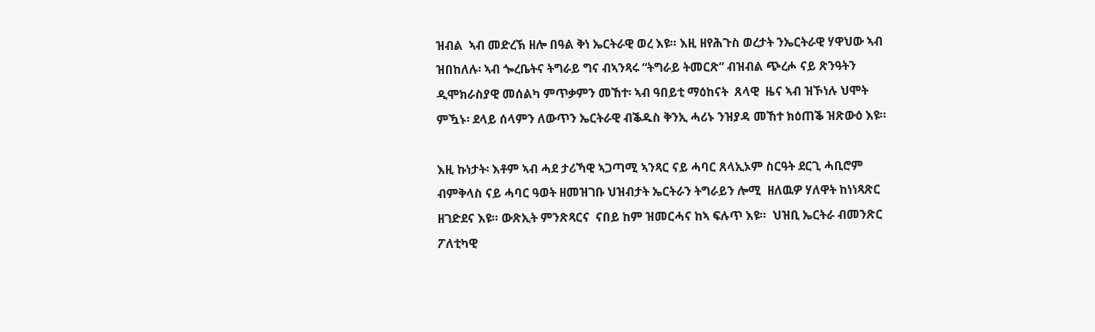ዝብል  ኣብ መድረኽ ዘሎ በዓል ቅነ ኤርትራዊ ወረ እዩ። እዚ ዘየሕጉስ ወረታት ንኤርትራዊ ሃዋህው ኣብ ዝበከለሉ፡ ኣብ ጐረቤትና ትግራይ ግና ብኣንጻሩ “ትግራይ ትመርጽ” ብዝብል ጭረሖ ናይ ጽንዓትን ዲሞክራስያዊ መሰልካ ምጥቃምን መኸተ፡ ኣብ ዓበይቲ ማዕከናት  ጸላዊ  ዜና ኣብ ዝኾነሉ ህሞት ምዃኑ፡ ደላይ ሰላምን ለውጥን ኤርትራዊ ብቕዱስ ቅንኢ ሓሪኑ ንዝያዳ መኸተ ክዕጠቕ ዝጽውዕ እዩ።

እዚ ኩነታት፡ እቶም ኣብ ሓደ ታሪኻዊ ኣጋጣሚ ኣንጻር ናይ ሓባር ጸላኢኦም ስርዓት ደርጊ ሓቢሮም ብምቅላስ ናይ ሓባር ዓወት ዘመዝገቡ ህዝብታት ኤርትራን ትግራይን ሎሚ  ዘለዉዎ ሃለዋት ከነነጻጽር ዘገድደና እዩ። ውጽኢት ምንጽጻርና  ናበይ ከም ዝመርሓና ከኣ ፍሉጥ እዩ።  ህዝቢ ኤርትራ ብመንጽር ፖለቲካዊ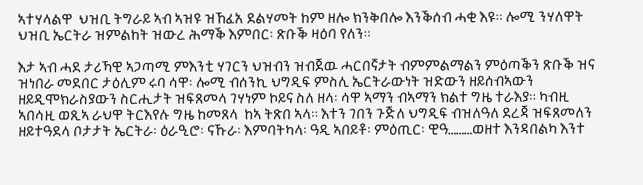ኣተሃላልዋ  ህዝቢ ትግራይ ኣብ ኣዝዩ ዝኸፈአ ደልሃመት ከም ዘሎ ክንቅበሎ እንቕሰብ ሓቂ እዩ። ሎሚ ንሃለዋት ህዝቢ ኤርትራ ዝምልከት ዝውረ ሕማቕ እምበር፡ ጽቡቕ ዛዕባ የለን።

እታ ኣብ ሓደ ታሪኻዊ ኣጋጣሚ ምእንቲ ሃገርን ህዝብን ዝብጀዉ ሓርበኛታት ብምምልማልን ምዕጣቕን ጽቡቕ ዝና ዝነበራ መደበር ታዕሊም ሩባ ሳዋ፡ ሎሚ ብሰንኪ ህግዲፍ ምስሊ ኤርትራውነት ዝድውን ዘይሰብኣውን ዘይዲሞክራስያውን ስርሒታት ዝፍጸመላ ገሃነም ኮይና ስለ ዘላ፡ ሳዋ ኣማን ብኣማን ክልተ ግዜ ተራእያ። ካብዚ ኣበሳዚ ወጺኣ ራህዋ ትርእየሉ ግዜ ከመጸላ  ከኣ ትጽበ ኣላ። እተን ገበን ጉጅለ ህግዲፍ ብዝለዓለ ደረጃ ዝፍጸመለን ዘይተዓደላ ቦታታት ኤርትራ፡ ዕራዒሮ፡ ናኹራ፡ እምባትካላ፡ ዓዲ ኣበይቶ፡ ምዕጢር፡ ዊዓ………ወዘተ እንዳበልካ እንተ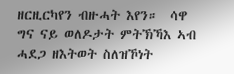ዘርዚርካየን ብዙሓት እየን።  ሳዋ ግና ናይ ወለዶታት ምትኽኻእ ኣብ ሓደጋ ዘእትወት ስለዝኾነት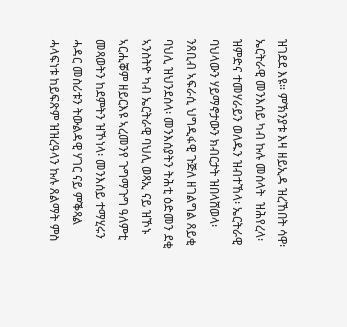ዝገደደ እዩ። ምኽንያቱ እዛ ዘይኢዳ ዝረኸበት ሳዋ፡ ኤርትራዊ መንእሰይ ካብ ኩሉ መሰላት  ዝሕየረላ፡ ዝምድና ተመሃራይን ወለዱን ዝብተኸላ፡ ኤርትራዊ ባህላውን ሃይማኖታውን ክብርታት ዝበላሸወላ፡ ንጸቢብ ኣፍራሲ ህግዲፋዊ ጉጅለ ዘገልግል ጸይቂ ባህሊ ዝህንደሰላ፡ መንእሰያትን ትሕቲ ዕድመን ደቂ ኣንስትዮ ካብ ኤርትራዊ ባህሊ ወጻኢ ናይ ዝኾኑ ኣርሒቖም ዘይርእዩ ኣረመንየ ጉግማጉግ ዓለምቲ መጻወትን ከደምትን ዝኾነላ፡ መንእሰይ ተማሂሩን ሓዳር መስሪቱን ትውልዳዊ ሃገር ናይ ምቕጻል ሓላፍነቱ ከይፍጽም ዝዝረዓላን ኩሉ ጸልማት ምስ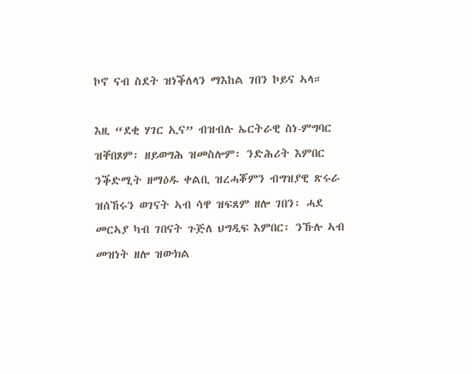ኮኖ ናብ ስደት ዝነቕለላን ማእከል ገበን ኮይና ኣላ።

እዚ “ደቂ ሃገር ኢና” ብዝብሉ ኤርትራዊ ስነ-ምግባር ዝቐበጾም፡ ዘይወግሕ ዝመስሎም፡ ንድሕሪት እምበር ንቕድሚት ዘማዕዱ ቀልቢ ዝረሓቖምን ብግዝያዊ ጽሩራ ዝሰኸሩን ወገናት ኣብ ሳዋ ዝፍጸም ዘሎ ገበን፡ ሓደ መርኣያ ካብ ገበናት ጉጅለ ህግዲፍ እምበር፡ ንኹሉ ኣብ መዝነት ዘሎ ዝውክል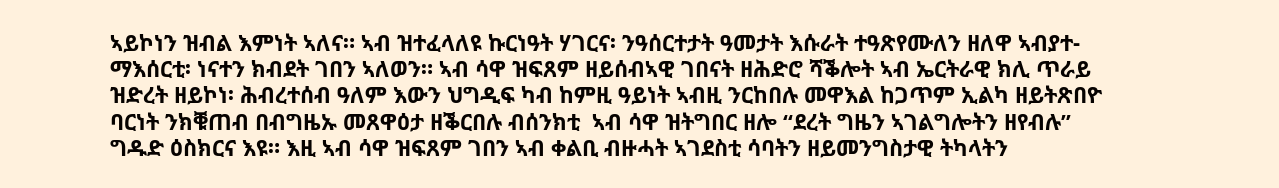ኣይኮነን ዝብል እምነት ኣለና። ኣብ ዝተፈላለዩ ኩርነዓት ሃገርና፡ ንዓሰርተታት ዓመታት እሱራት ተዓጽየሙለን ዘለዋ ኣብያተ-ማእሰርቲ፡ ነናተን ክብደት ገበን ኣለወን። ኣብ ሳዋ ዝፍጸም ዘይሰብኣዊ ገበናት ዘሕድሮ ሻቕሎት ኣብ ኤርትራዊ ክሊ ጥራይ ዝድረት ዘይኮነ፡ ሕብረተሰብ ዓለም እውን ህግዲፍ ካብ ከምዚ ዓይነት ኣብዚ ንርከበሉ መዋእል ከጋጥም ኢልካ ዘይትጽበዮ ባርነት ንክቑጠብ በብግዜኡ መጸዋዕታ ዘቕርበሉ ብሰንክቲ  ኣብ ሳዋ ዝትግበር ዘሎ “ደረት ግዜን ኣገልግሎትን ዘየብሉ” ግዱድ ዕስክርና እዩ። እዚ ኣብ ሳዋ ዝፍጸም ገበን ኣብ ቀልቢ ብዙሓት ኣገደስቲ ሳባትን ዘይመንግስታዊ ትካላትን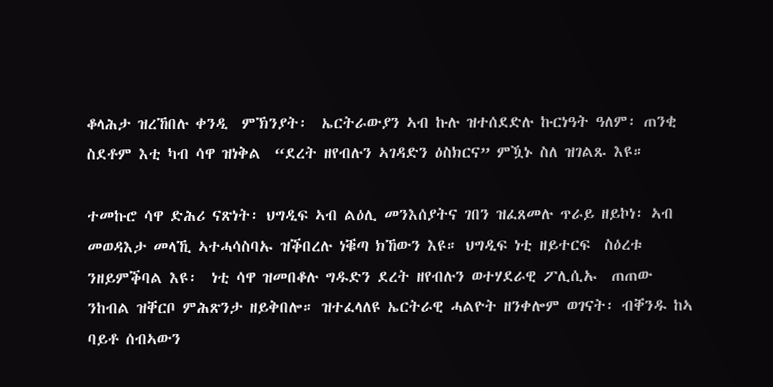ቆላሕታ ዝረኸበሉ ቀንዲ  ምኽንያት፡  ኤርትራውያን ኣብ ኩሉ ዝተሰደድሉ ኩርነዓት ዓለም፡ ጠንቂ ስደቶም እቲ ካብ ሳዋ ዝነቅል  “ደረት ዘየብሉን ኣገዳድን ዕስክርና” ምዃኑ ስለ ዝገልጹ እዩ።

ተመኩሮ ሳዋ ድሕሪ ናጽነት፡ ህግዲፍ ኣብ ልዕሊ መንእሰያትና ገበን ዝፈጸመሉ ጥራይ ዘይኮነ፡ ኣብ መወዳእታ መላኺ ኣተሓሳስባኡ ዝቕበረሉ ነቑጣ ክኸውን እዩ። ህግዲፍ ነቲ ዘይተርፍ  ስዕረቱ ንዘይምቕባል እዩ፡  ነቲ ሳዋ ዝመበቆሉ ግዱድን ደረት ዘየብሉን ወተሃደራዊ ፖሊሲኡ  ጠጠው ንከብል ዝቐርቦ ምሕጽንታ ዘይቅበሎ። ዝተፈላለዩ ኤርትራዊ ሓልዮት ዘንቀሎም ወገናት፡ ብቐንዱ ከኣ ባይቶ ሰብኣውን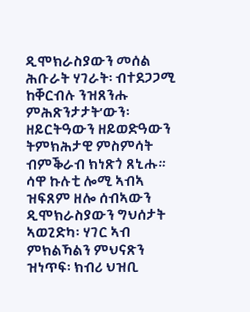ዲሞክራስያውን መሰል ሕቡራት ሃገራት፡ ብተደጋጋሚ ከቐርብሉ ንዝጸንሑ ምሕጽንታታት’ውን፡ ዘይርትዓውን ዘይወድዓውን ትምክሕታዊ ምስምሳት ብምቕራብ ክነጽጎ ጸኒሑ። ሳዋ ኩሉቲ ሎሚ ኣብኣ ዝፍጸም ዘሎ ሰብኣውን ዲሞክራስያውን ግህሰታት ኣወጊድካ፡ ሃገር ኣብ ምክልኻልን ምህናጽን ዝነጥፍ፡ ክብሪ ህዝቢ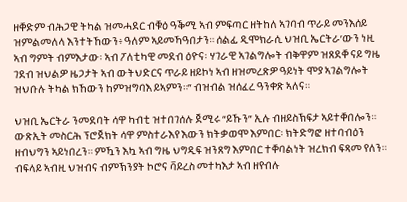ዘቐድም ብሕጋዊ ትካል ዝመሓደር ብቑዕ ዓቕሚ ኣብ ምፍጣር ዘትከለ ኣገባብ ጥራይ መንእሰይ ዝምልመለላ እንተትኸውን፥ ዓለም ኣይመኻዓበታን። ሰልፊ ዲሞክራሲ ህዝቢ ኤርትራ’ውን ነዚ ኣብ ግምት ብምእታው፡ ኣብ ፖለቲካዊ መደብ ዕዮና፡ ሃገራዊ ኣገልግሎት ብቅዋም ዝጸደቐ ናይ ግዜ ገደብ ዝህልዎ ዜጋታት ኣብ ውትህድርና ጥራይ ዘይኮነ ኣብ ዘዝመረጽዎ ዓይነት ሞያ ኣገልግሎት ዝህቡሉ ትካል ክኸውን ከምዝግባእ ይኣምን።” ብዝብል ዝሰፈረ ዓንቀጽ ኣለና።

ህዝቢ ኤርትራ ንመደባት ሳዋ ካብቲ ዝተበገሰሉ ጀሚሩ “ይኹን” ኢሉ ብዘይስኽፍታ ኣይተቐበሎን። ውጽኢት መስርሕ ፕሮጀክት ሳዋ ምስተራእየ እውን ክትቃወሞ እምበር፡ ክትድግፎ ዘተባብዕን ዘብህግን ኣይነበረን። ምዃን እኳ ኣብ ግዜ ህግዲፍ ዝንጸግ እምበር ተቐባልነት ዝረክብ ፍጻመ የለን።  ብፍላይ ኣብዚ ህዝብና ብምኽንያት ኮሮና ቫይረስ መተካእታ ኣብ ዘየብሉ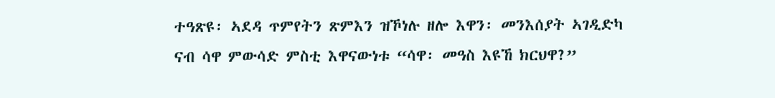ተዓጽዩ፡ ኣደዳ ጥምየትን ጽምእን ዝኾነሉ ዘሎ እዋን፡ መንእሰያት ኣገዲድካ ናብ ሳዋ ምውሳድ ምስቲ እዋናውነቱ “ሳዋ፡ መዓስ እዩኸ ክርህዋ?”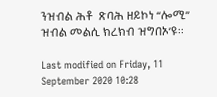ንዝብል ሕቶ  ጽባሕ ዘይኮነ “ሎሚ” ዝብል መልሲ ክረክብ ዝግበኦ’ዩ።

Last modified on Friday, 11 September 2020 10:28